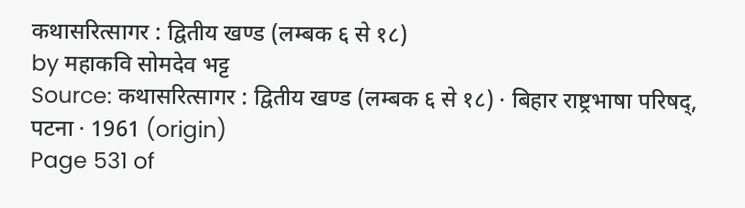कथासरित्सागर : द्वितीय खण्ड (लम्बक ६ से १८)
by महाकवि सोमदेव भट्ट
Source: कथासरित्सागर : द्वितीय खण्ड (लम्बक ६ से १८) · बिहार राष्ट्रभाषा परिषद्, पटना · 1961 (origin)
Page 531 of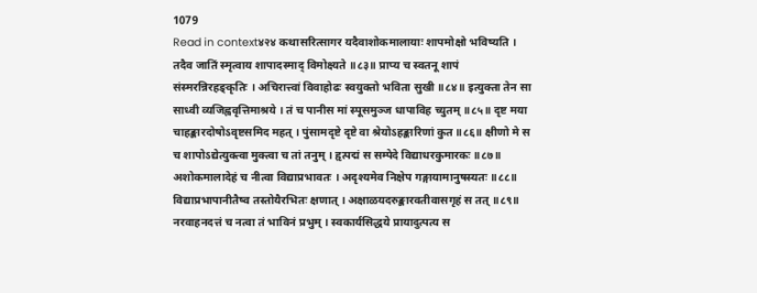1079
Read in context४२४ कथासरित्सागर यदैवाशोकमालायाः शापमोक्षो भविष्यति । तदैव जातिं स्मृत्वाय शापादस्माद् विमोक्ष्यते ॥८३॥ प्राप्य च स्वतनू शापं संस्मरन्निरहङ्कृतिः । अचिरात्त्वां विवाहोढः स्वयुक्तो भविता सुखी ॥८४॥ इत्युक्ता तेन सा साध्वी व्यजिह्ववृत्तिमाश्रये । तं च पानीस मां स्पूसमुञ्ज धापाविह च्युतम् ॥८५॥ दृष्ट मया चाहङ्कारदोषोऽवृष्टसमिद महत् । पुंसामदृष्टे दृष्टे वा श्रेयोऽहङ्कारिणां कुत ॥८६॥ क्षीणो मे स च शापोऽद्येत्युक्त्वा मुक्त्वा च तां तनुम् । हृत्पद्मं स सम्पेदे विद्याधरकुमारकः ॥८७॥ अशोकमालादेहं च नीत्वा विद्याप्रभावतः । अदृश्यमेव निक्षेप गङ्गायामानुषस्यतः ॥८८॥ विद्याप्रभापानीतैष्व तस्तोयैरभितः क्षणात् । अक्षाळयदरुङ्कारवतीवासगृहं स तत् ॥८९॥ नरवाहनदत्तं च नत्वा तं भाविनं प्रभुम् । स्वकार्यसिद्धये प्रायादुत्पत्य स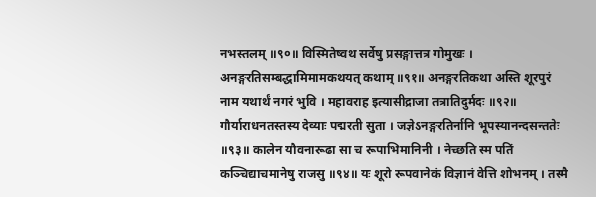नभस्तलम् ॥९०॥ विस्मितेष्वथ सर्वेषु प्रसङ्गात्तत्र गोमुखः । अनङ्गरतिसम्बद्धामिमामकथयत् कथाम् ॥९१॥ अनङ्गरतिकथा अस्ति शूरपुरं नाम यथार्थं नगरं भुवि । महावराह इत्यासीद्राजा तत्रातिदुर्मदः ॥९२॥ गौर्याराधनतस्तस्य देव्याः पद्मरती सुता । जज्ञेऽनङ्गरतिर्नानि भूपस्यानन्दसन्ततेः ॥९३॥ कालेन यौवनारूढा सा च रूपाभिमानिनी । नेच्छति स्म पतिं कञ्चिद्याचमानेषु राजसु ॥९४॥ यः शूरो रूपवानेकं विज्ञानं वेत्ति शोभनम् । तस्मै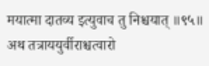मयात्मा दातव्य इत्युवाच तु निश्चयात् ॥९५॥ अथ तत्राययुर्वीराश्चत्वारो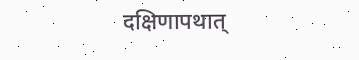दक्षिणापथात्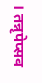। तन्नृपेप्सव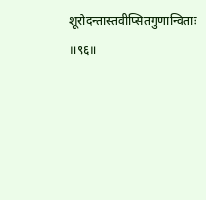शूरोदन्तास्तवीप्सितगुणान्विताः ॥९६॥